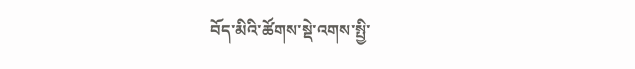བོད་མིའི་ཚོགས་སྡེ་འགས་སྤྱི་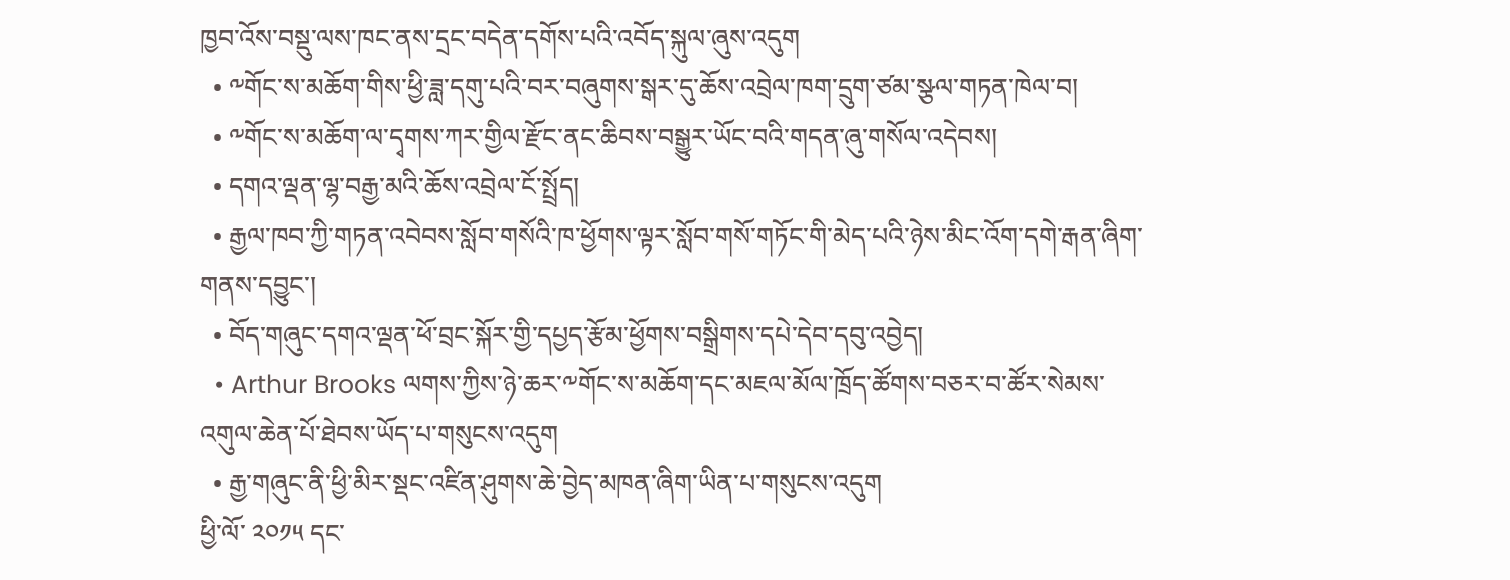ཁྱབ་འོས་བསྡུ་ལས་ཁང་ནས་དྲང་བདེན་དགོས་པའི་འབོད་སྐུལ་ཞུས་འདུག
  • ༸གོང་ས་མཆོག་གིས་ཕྱི་ཟླ་དགུ་པའི་བར་བཞུགས་སྒར་དུ་ཆོས་འབྲེལ་ཁག་དྲུག་ཙམ་སྩལ་གཏན་ཁེལ་བ།
  • ༸གོང་ས་མཆོག་ལ་དྭགས་ཀར་གྱིལ་རྫོང་ནང་ཆིབས་བསྒྱུར་ཡོང་བའི་གདན་ཞུ་གསོལ་འདེབས།
  • དགའ་ལྡན་ལྷ་བརྒྱ་མའི་ཆོས་འབྲེལ་ངོ་སྤྲོད།
  • རྒྱལ་ཁབ་ཀྱི་གཏན་འབེབས་སློབ་གསོའི་ཁ་ཕྱོགས་ལྟར་སློབ་གསོ་གཏོང་གི་མེད་པའི་ཉེས་མིང་འོག་དགེ་རྒན་ཞིག་གནས་དབྱུང་།
  • བོད་གཞུང་དགའ་ལྡན་ཕོ་བྲང་སྐོར་གྱི་དཔྱད་རྩོམ་ཕྱོགས་བསྒྲིགས་དཔེ་དེབ་དབུ་འབྱེད།
  • Arthur Brooks ལགས་ཀྱིས་ཉེ་ཆར་༸གོང་ས་མཆོག་དང་མཇལ་མོལ་ཁྲོད་ཚོགས་བཅར་བ་ཚོར་སེམས་འགུལ་ཆེན་པོ་ཐེབས་ཡོད་པ་གསུངས་འདུག
  • རྒྱ་གཞུང་ནི་ཕྱི་མིར་སྡང་འཛིན་ཤུགས་ཆེ་བྱེད་མཁན་ཞིག་ཡིན་པ་གསུངས་འདུག
ཕྱི་ལོ་ ༢༠༡༥ དང་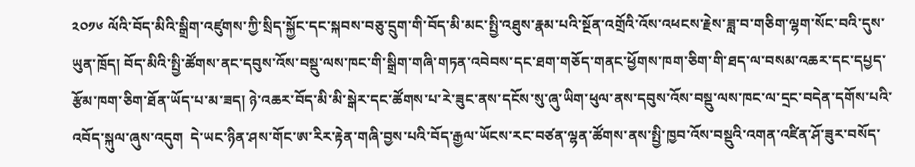༢༠༡༦ ལོའི་བོད་མིའི་སྒྲིག་འཛུགས་ཀྱི་སྲིད་སྐྱོང་དང་སྐབས་བཅུ་དྲུག་གི་བོད་མི་མང་སྤྱི་འཐུས་རྣམ་པའི་སྔོན་འགྲོའི་འོས་འཕངས་རྗེས་ཟླ་བ་གཅིག་ལྷག་སོང་བའི་དུས་ཡུན་ཁྲོད། བོད་མིའི་སྤྱི་ཚོགས་ནང་དབུས་འོས་བསྡུ་ལས་ཁང་གི་སྒྲིག་གཞི་གཏན་འབེབས་དང་ཐག་གཅོད་གནང་ཕྱོགས་ཁག་ཅིག་གི་ཐད་ལ་བསམ་འཆར་དང་དཔྱད་རྩོམ་ཁག་ཅིག་ཐོན་ཡོད་པ་མ་ཟད། ཉེ་འཆར་བོད་མི་མི་སྒེར་དང་ཚོགས་པ་རེ་ཟུང་ནས་དངོས་སུ་ཞུ་ཡིག་ཕུལ་ནས་དབུས་འོས་བསྡུ་ལས་ཁང་ལ་དྲང་བདེན་དགོས་པའི་འབོད་སྐུལ་ཞུས་འདུག  དེ་ཡང་ཉིན་ཤས་གོང་ཨ་རིར་རྟེན་གཞི་བྱས་པའི་བོད་རྒྱལ་ཡོངས་རང་བཙན་ལྷན་ཚོགས་ནས་སྤྱི་ཁྱབ་འོས་བསྡུའི་འགན་འཛིན་ཤོ་ཟུར་བསོད་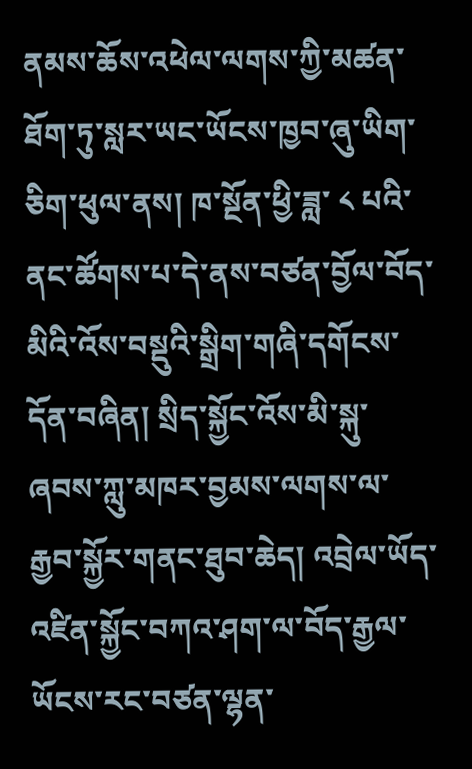ནམས་ཆོས་འཕེལ་ལགས་ཀྱི་མཚན་ཐོག་ཏུ་སླར་ཡང་ཡོངས་ཁྱབ་ཞུ་ཡིག་ཅིག་ཕུལ་ནས། ཁ་སྔོན་ཕྱི་ཟླ་ ༨ པའི་ནང་ཚོགས་པ་དེ་ནས་བཙན་བྱོལ་བོད་མིའི་འོས་བསྡུའི་སྒྲིག་གཞི་དགོངས་དོན་བཞིན། སྲིད་སྐྱོང་འོས་མི་སྐུ་ཞབས་ཀླུ་མཁར་བྱམས་ལགས་ལ་རྒྱབ་སྐྱོར་གནང་ཐུབ་ཆེད། འབྲེལ་ཡོད་འཛིན་སྐྱོང་བཀའ་ཤག་ལ་བོད་རྒྱལ་ཡོངས་རང་བཙན་ལྷན་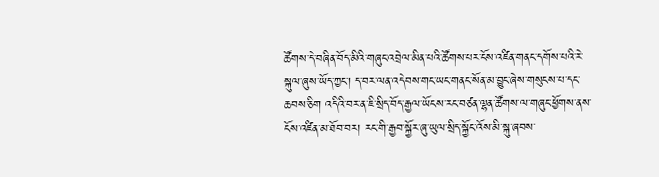ཚོགས་དེ་བཞིན་བོད་མིའི་གཞུང་འབྲེལ་མིན་པའི་ཚོགས་པར་ངོས་འཛིན་གནང་དགོས་པའི་རེ་སྐུལ་ཞུས་ཡོད་ཀྱང་། ད་བར་ལན་འདེབས་གང་ཡང་གནང་སོན་མ་བྱུང་ཞེས་གསུངས་པ་དང་ཆབས་ཅིག འདིའི་བར་ན་ཇི་སྲིད་བོད་རྒྱལ་ཡོངས་རང་བཙན་ལྷན་ཚོགས་ལ་གཞུང་ཕྱོགས་ནས་ངོས་འཛིན་མ་ཐོབ་བར། རང་གི་རྒྱབ་སྐྱོར་ཞུ་ཡུལ་སྲིད་སྐྱོང་འོས་མི་སྐུ་ཞབས་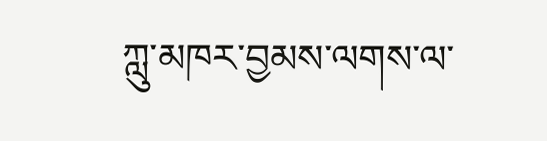ཀླུ་མཁར་བྱམས་ལགས་ལ་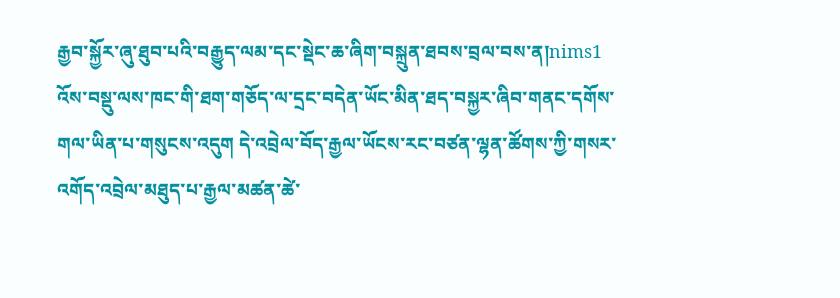རྒྱབ་སྐྱོར་ཞུ་ཐུབ་པའི་བརྒྱུད་ལམ་དང་སྡེང་ཆ་ཞིག་བསྐྲུན་ཐབས་བྲལ་བས་ན།nims1
འོས་བསྡུ་ལས་ཁང་གི་ཐག་གཅོད་ལ་དྲང་བདེན་ཡོང་མིན་ཐད་བསྐྱར་ཞིབ་གནང་དགོས་གལ་ཡིན་པ་གསུངས་འདུག དེ་འབྲེལ་བོད་རྒྱལ་ཡོངས་རང་བཙན་ལྷན་ཚོགས་ཀྱི་གསར་འགོད་འབྲེལ་མཐུད་པ་རྒྱལ་མཚན་ཚེ་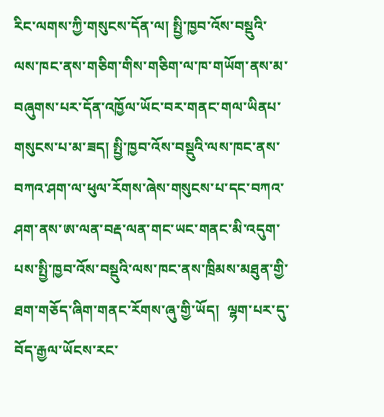རིང་ལགས་ཀྱི་གསུངས་དོན་ལ། སྤྱི་ཁྱབ་འོས་བསྡུའི་ལས་ཁང་ནས་གཅིག་གིས་གཅིག་ལ་ཁ་གཡོག་ནས་མ་བཞུགས་པར་དོན་འཁྱོལ་ཡོང་བར་གནང་གལ་ཡིནཔ་གསུངས་པ་མ་ཟད། སྤྱི་ཁྱབ་འོས་བསྡུའི་ལས་ཁང་ནས་བཀའ་ཤག་ལ་ཕུལ་རོགས་ཞེས་གསུངས་པ་དང་བཀའ་ཤག་ནས་ཨ་ལན་བརྡ་ལན་གང་ཡང་གནང་མི་འདུག་པས་སྤྱི་ཁྱབ་འོས་བསྡུའི་ལས་ཁང་ནས་ཁྲིམས་མཐུན་གྱི་ཐག་གཅོད་ཞིག་གནང་རོགས་ཞུ་གྱི་ཡོད།  ལྷག་པར་དུ་བོད་རྒྱལ་ཡོངས་རང་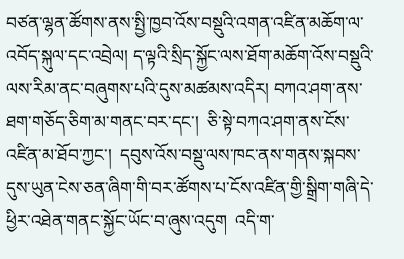བཙན་ལྷན་ཚོགས་ནས་སྤྱི་ཁྱབ་འོས་བསྡུའི་འགན་འཛིན་མཆོག་ལ་འབོད་སྐུལ་དང་འབྲེལ། ད་ལྟའི་སྲིད་སྐྱོང་ལས་ཐོག་མཆོག་འོས་བསྡུའི་ལས་རིམ་ནང་བཞུགས་པའི་དུས་མཚམས་འདིར། བཀའ་ཤག་ནས་ཐག་གཅོད་ཅིག་མ་གནང་བར་དང་།  ཅི་སྟེ་བཀའ་ཤག་ནས་ངོས་འཛིན་མ་ཐོབ་ཀྱང་།  དབུས་འོས་བསྡུ་ལས་ཁང་ནས་གནས་སྐབས་དུས་ཡུན་ངེས་ཅན་ཞིག་གི་བར་ཚོགས་པ་ངོས་འཛིན་གྱི་སྒྲིག་གཞི་དེ་ཕྱིར་འཐེན་གནང་སྐྱོང་ཡོང་བ་ཞུས་འདུག  འདི་ག་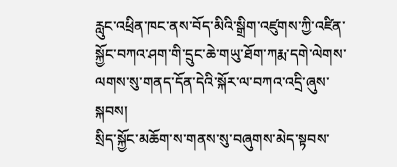རླུང་འཕྲིན་ཁང་ནས་བོད་མིའི་སྒྲིག་འཛུགས་ཀྱི་འཛིན་སྐྱོང་བཀའ་ཤག་གི་དྲུང་ཆེ་གཡུ་ཐོག་ཀརྨ་དགེ་ལེགས་ལགས་སུ་གནད་དོན་དེའི་སྐོར་ལ་བཀའ་འདྲི་ཞུས་སྐབས།
སྲིད་སྐྱོང་མཆོག་ས་གནས་སུ་བཞུགས་མེད་སྟབས་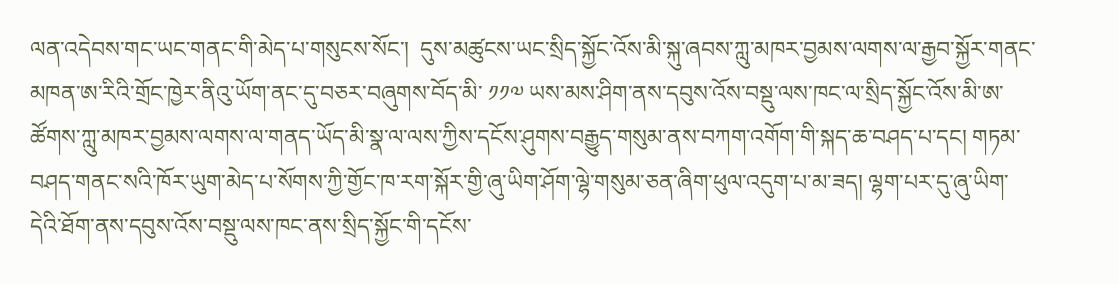ལན་འདེབས་གང་ཡང་གནང་གི་མེད་པ་གསུངས་སོང་།  དུས་མཚུངས་ཡང་སྲིད་སྐྱོང་འོས་མི་སྐུ་ཞབས་ཀླུ་མཁར་བྱམས་ལགས་ལ་རྒྱབ་སྐྱོར་གནང་མཁན་ཨ་རིའི་གྲོང་ཁྱེར་ནིའུ་ཡོག་ནང་དུ་བཅར་བཞུགས་བོད་མི་ ༡༡༧ ཡས་མས་ཤིག་ནས་དབུས་འོས་བསྡུ་ལས་ཁང་ལ་སྲིད་སྐྱོང་འོས་མི་ཨ་ཚོགས་ཀླུ་མཁར་བྱམས་ལགས་ལ་གནད་ཡོད་མི་སྣ་ལ་ལས་ཀྱིས་དངོས་ཤུགས་བརྒྱུད་གསུམ་ནས་བཀག་འགོག་གི་སྐད་ཆ་བཤད་པ་དང། གཏམ་བཤད་གནང་སའི་ཁོར་ཡུག་མེད་པ་སོགས་ཀྱི་གྱོང་ཁ་རག་སྐོར་གྱི་ཞུ་ཡིག་ཤོག་ལྷེ་གསུམ་ཅན་ཞིག་ཕུལ་འདུག་པ་མ་ཟད། ལྷག་པར་དུ་ཞུ་ཡིག་དེའི་ཐོག་ནས་དབུས་འོས་བསྡུ་ལས་ཁང་ནས་སྲིད་སྐྱོང་གི་དངོས་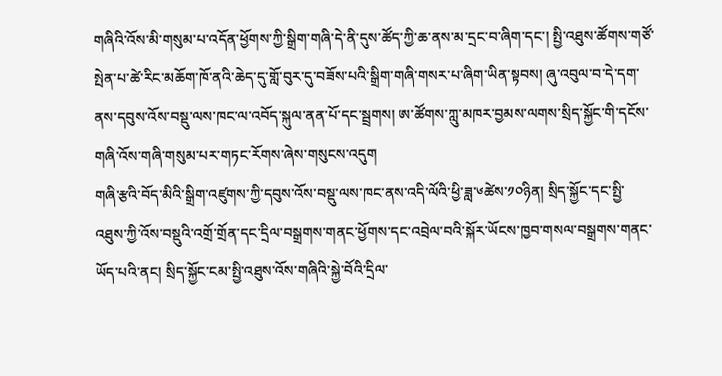གཞིའི་འོས་མི་གསུམ་པ་འདོན་ཕྱོགས་ཀྱི་སྒྲིག་གཞི་དེ་ནི་དུས་ཚོད་ཀྱི་ཆ་ནས་མ་དྲང་བ་ཞིག་དང་། སྤྱི་འཐུས་ཚོགས་གཙོ་སྤེན་པ་ཚེ་རིང་མཆོག་ཁོ་ནའི་ཆེད་དུ་གློ་བུར་དུ་བཟོས་པའི་སྒྲིག་གཞི་གསར་པ་ཞིག་ཡིན་སྟབས། ཞུ་འབུལ་བ་དེ་དག་ནས་དབུས་འོས་བསྡུ་ལས་ཁང་ལ་འབོད་སྐུལ་ནན་པོ་དང་སྦྲགས། ཨ་ཚོགས་ཀླུ་མཁར་བྱམས་ལགས་སྲིད་སྐྱོང་གི་དངོས་གཞི་འོས་གཞི་གསུམ་པར་གཏང་རོགས་ཞེས་གསུངས་འདུག
གཞི་རྩའི་བོད་མིའི་སྒྲིག་འཛུགས་ཀྱི་དབུས་འོས་བསྡུ་ལས་ཁང་ནས་འདི་ལོའི་ཕྱི་ཟླ་༦ཚེས་༡༠ཉིན། སྲིད་སྐྱོང་དང་སྤྱི་འཐུས་ཀྱི་འོས་བསྡུའི་འགྲོ་གྲོན་དང་དྲིལ་བསྒྲགས་གནང་ཕྱོགས་དང་འབྲེལ་བའི་སྐོར་ཡོངས་ཁྱབ་གསལ་བསྒྲགས་གནང་ཡོད་པའི་ནང། སྲིད་སྐྱོང་ངམ་སྤྱི་འཐུས་འོས་གཞིའི་སྐྱེ་བོའི་དྲིལ་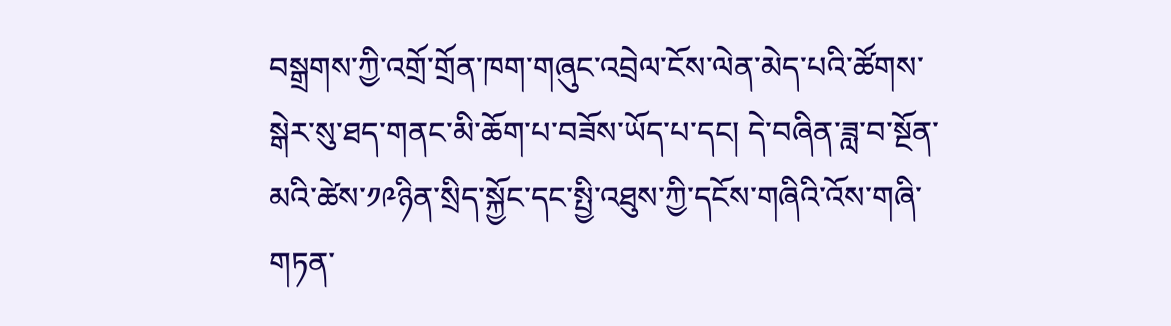བསྒྲགས་ཀྱི་འགྲོ་གྲོན་ཁག་གཞུང་འབྲེལ་ངོས་ལེན་མེད་པའི་ཚོགས་སྒེར་སུ་ཐད་གནང་མི་ཆོག་པ་བཟོས་ཡོད་པ་དང། དེ་བཞིན་ཟླ་བ་སྔོན་མའི་ཚེས་༡༩ཉིན་སྲིད་སྐྱོང་དང་སྤྱི་འཐུས་ཀྱི་དངོས་གཞིའི་འོས་གཞི་གཏན་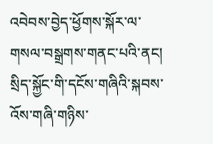འབེབས་བྱེད་ཕྱོགས་སྐོར་ལ་གསལ་བསྒྲགས་གནང་པའི་ནང། སྲིད་སྐྱོང་གི་དངོས་གཞིའི་སྐབས་འོས་གཞི་གཉིས་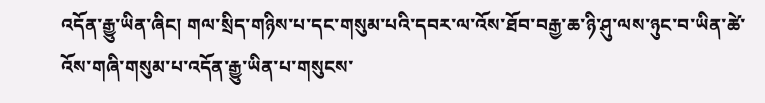འདོན་རྒྱུ་ཡིན་ཞིང། གལ་སྲིད་གཉིས་པ་དང་གསུམ་པའི་དབར་ལ་འོས་ཐོབ་བརྒྱ་ཆ་ཉི་ཤུ་ལས་ཉུང་བ་ཡིན་ཚེ་འོས་གཞི་གསུམ་པ་འདོན་རྒྱུ་ཡིན་པ་གསུངས་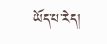ཡོད་པ་རེད།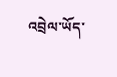འབྲེལ་ཡོད་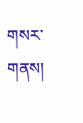གསར་གནས།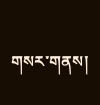གསར་གནས།